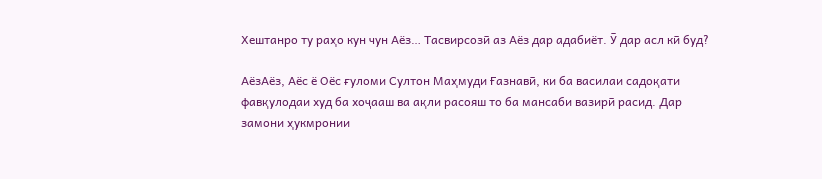Хештанро ту раҳо кун чун Аёз… Тасвирсозӣ аз Аёз дар адабиёт. Ӯ дар асл кӣ буд?

АёзАёз, Аёс ё Оёс ғуломи Султон Маҳмуди Ғазнавӣ, ки ба василаи садоқати фавқулодаи худ ба хоҷааш ва ақли расояш то ба мансаби вазирӣ расид. Дар замони ҳукмронии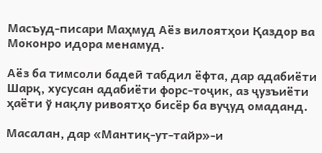Масъуд-писари Маҳмуд Аёз вилоятҳои Қаздор ва Моконро идора менамуд.

Аёз ба тимсоли бадеӣ табдил ёфта, дар адабиёти Шарқ, хусусан адабиёти форс-тоҷик, аз ҷузъиёти ҳаёти ў нақлу ривоятҳо бисёр ба вуҷуд омаданд.

Масалан, дар «Мантиқ-ут-тайр»-и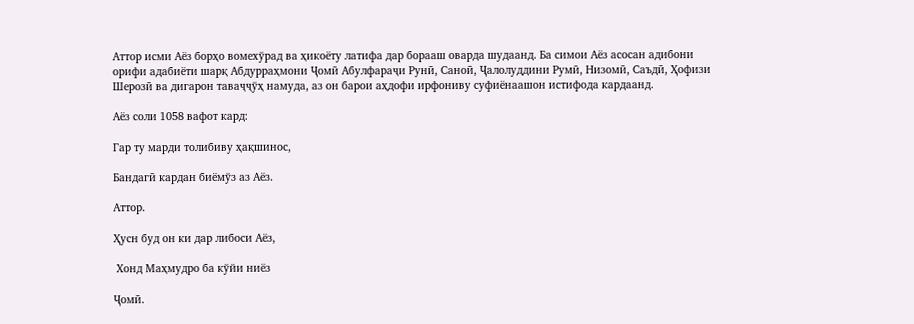Аттор исми Аёз борҳо вомехўрад ва ҳикоёту латифа дар борааш оварда шудаанд. Ба симои Аёз асосан адибони орифи адабиёти шарқ Абдурраҳмони Ҷомӣ Абулфараҷи Рунӣ, Саноӣ, Ҷалолуддини Румӣ, Низомӣ, Саъдӣ, Ҳофизи Шерозӣ ва дигарон таваҷҷўҳ намуда, аз он барои аҳдофи ирфониву суфиёнаашон истифода кардаанд.

Аёз соли 1058 вафот кард:

Гар ту марди толибиву ҳақшинос,

Бандагӣ кардан биёмўз аз Аёз.

Аттор.

Ҳусн буд он ки дар либоси Аёз,

 Хонд Маҳмудро ба кўйи ниёз

Ҷомӣ.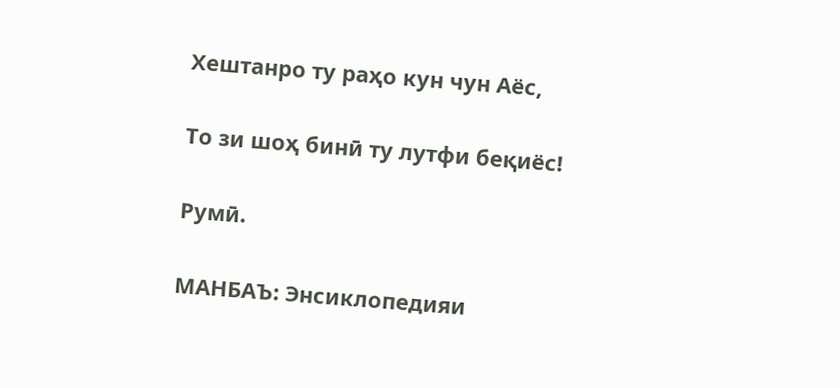Хештанро ту раҳо кун чун Аёс,

То зи шоҳ бинӣ ту лутфи беқиёс!

Румӣ.

МАНБАЪ: Энсиклопедияи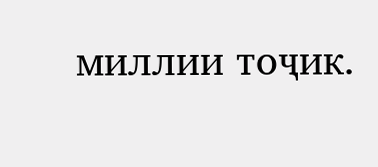миллии тоҷик.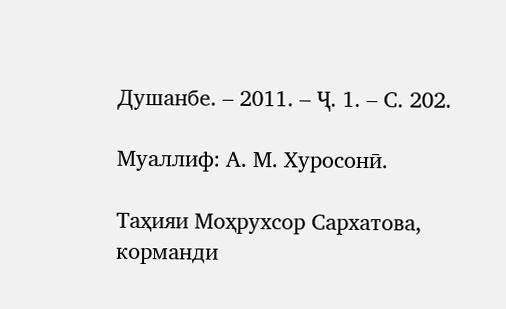Душанбе. – 2011. – Ҷ. 1. – С. 202.

Муаллиф: А. М. Хуросонӣ.

Таҳияи Моҳрухсор Сархатова,
корманди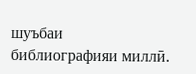шуъбаи
библиографияи миллӣ.